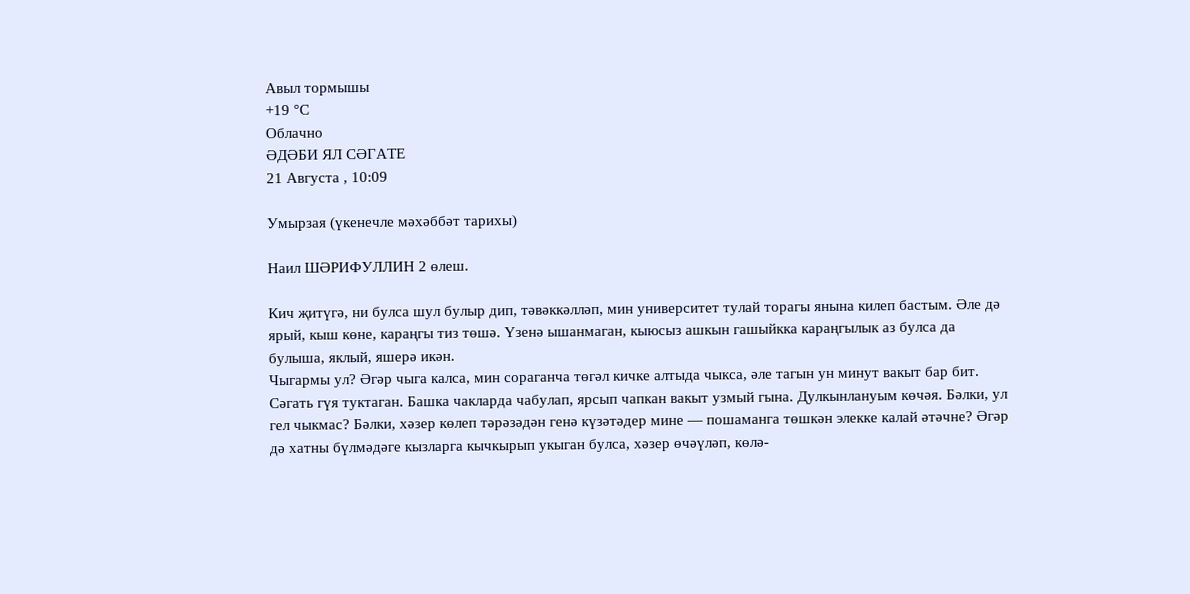Авыл тормышы
+19 °С
Облачно
ӘДӘБИ ЯЛ СӘГАТЕ
21 Августа , 10:09

Умырзая (үкенечле мәхәббәт тарихы)

Наил ШӘРИФУЛЛИН 2 өлеш.

Кич җитүгә, ни булса шул булыр дип, тәвәккәлләп, мин университет тулай торагы янына килеп бастым. Әле дә ярый, кыш көне, караңгы тиз төшә. Үзенә ышанмаган, кыюсыз ашкын гашыйкка караңгылык аз булса да булыша, яклый, яшерә икән.
Чыгармы ул? Әгәр чыга калса, мин сораганча төгәл кичке алтыда чыкса, әле тагын ун минут вакыт бар бит. Сәгать гүя туктаган. Башка чакларда чабулап, ярсып чапкан вакыт узмый гына. Дулкынлануым көчәя. Бәлки, ул гел чыкмас? Бәлки, хәзер көлеп тәрәзәдән генә күзәтәдер мине — пошаманга төшкән элекке калай әтәчне? Әгәр дә хатны бүлмәдәге кызларга кычкырып укыган булса, хәзер өчәүләп, көлә-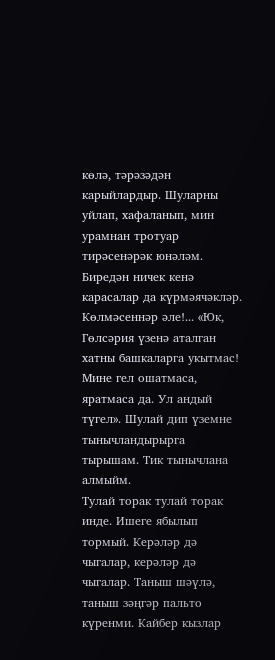көлә, тәрәзәдән карыйлардыр. Шуларны уйлап, хафаланып, мин урамнан тротуар тирәсенәрәк юнәләм. Биредән ничек кенә карасалар да күрмәячәкләр. Көлмәсеннәр әле!... «Юк, Гөлсәрия үзенә аталган хатны башкаларга укытмас! Мине гел ошатмаса, яратмаса да. Ул андый түгел». Шулай дип үземне тынычландырырга тырышам. Тик тынычлана алмыйм.
Тулай торак тулай торак инде. Ишеге ябылып тормый. Керәләр дә чыгалар, керәләр дә чыгалар. Таныш шәүлә, таныш зәңгәр пальто күренми. Кайбер кызлар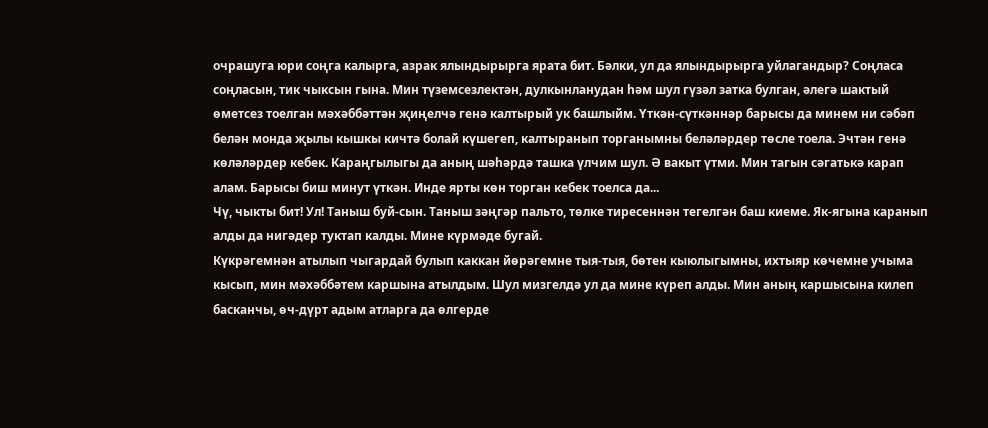очрашуга юри соңга калырга, азрак ялындырырга ярата бит. Бәлки, ул да ялындырырга уйлагандыр? Соңласа соңласын, тик чыксын гына. Мин түземсезлектән, дулкынланудан һәм шул гүзәл затка булган, әлегә шактый өметсез тоелган мәхәббәттән җиңелчә генә калтырый ук башлыйм. Үткән-сүткәннәр барысы да минем ни сәбәп белән монда җылы кышкы кичтә болай күшегеп, калтыранып торганымны беләләрдер төсле тоела. Эчтән генә көләләрдер кебек. Караңгылыгы да аның шәһәрдә ташка үлчим шул. Ә вакыт үтми. Мин тагын сәгатькә карап алам. Барысы биш минут үткән. Инде ярты көн торган кебек тоелса да...
Чү, чыкты бит! Ул! Таныш буй-сын. Таныш зәңгәр пальто, төлке тиресеннән тегелгән баш киеме. Як-ягына каранып алды да нигәдер туктап калды. Мине күрмәде бугай.
Күкрәгемнән атылып чыгардай булып каккан йөрәгемне тыя-тыя, бөтен кыюлыгымны, ихтыяр көчемне учыма кысып, мин мәхәббәтем каршына атылдым. Шул мизгелдә ул да мине күреп алды. Мин аның каршысына килеп басканчы, өч-дүрт адым атларга да өлгерде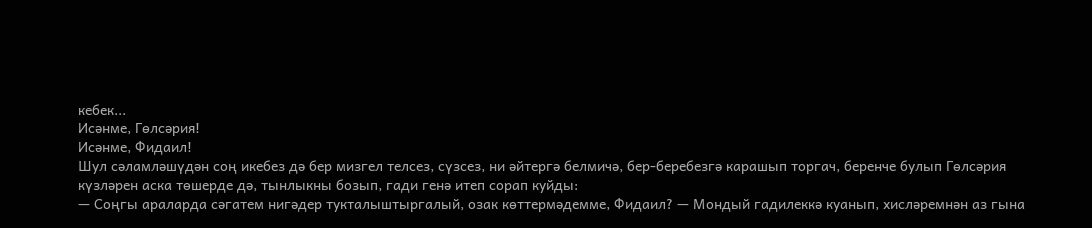кебек...
Исәнме, Гөлсәрия!
Исәнме, Фидаил!
Шул сәламләшүдән соң икебез дә бер мизгел телсез, сүзсез, ни әйтергә белмичә, бер-беребезгә карашып торгач, беренче булып Гөлсәрия күзләрен аска төшерде дә, тынлыкны бозып, гади генә итеп сорап куйды:
— Соңгы араларда сәгатем нигәдер тукталыштыргалый, озак көттермәдемме, Фидаил? — Мондый гадилеккә куанып, хисләремнән аз гына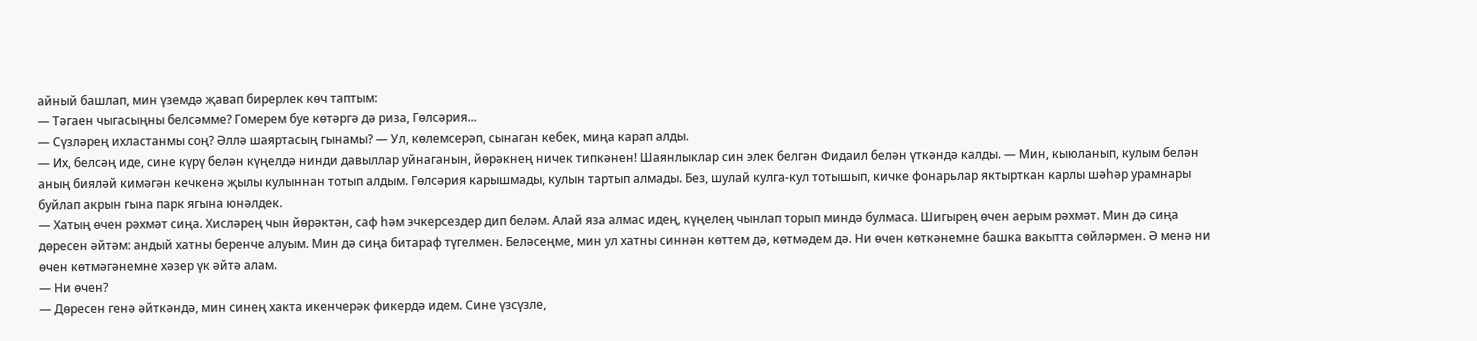айный башлап, мин үземдә җавап бирерлек көч таптым:
— Тәгаен чыгасыңны белсәмме? Гомерем буе көтәргә дә риза, Гөлсәрия...
— Сүзләрең ихластанмы соң? Әллә шаяртасың гынамы? — Ул, көлемсерәп, сынаган кебек, миңа карап алды.
— Их, белсәң иде, сине күрү белән күңелдә нинди давыллар уйнаганын, йөрәкнең ничек типкәнен! Шаянлыклар син элек белгән Фидаил белән үткәндә калды. — Мин, кыюланып, кулым белән аның бияләй кимәгән кечкенә җылы кулыннан тотып алдым. Гөлсәрия карышмады, кулын тартып алмады. Без, шулай кулга-кул тотышып, кичке фонарьлар яктырткан карлы шәһәр урамнары буйлап акрын гына парк ягына юнәлдек.
— Хатың өчен рәхмәт сиңа. Хисләрең чын йөрәктән, саф һәм эчкерсездер дип беләм. Алай яза алмас идең, күңелең чынлап торып миндә булмаса. Шигырең өчен аерым рәхмәт. Мин дә сиңа дөресен әйтәм: андый хатны беренче алуым. Мин дә сиңа битараф түгелмен. Беләсеңме, мин ул хатны синнән көттем дә, көтмәдем дә. Ни өчен көткәнемне башка вакытта сөйләрмен. Ә менә ни өчен көтмәгәнемне хәзер үк әйтә алам.
— Ни өчен?
— Дөресен генә әйткәндә, мин синең хакта икенчерәк фикердә идем. Сине үзсүзле,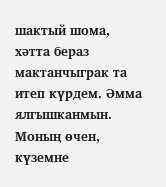шактый шома, хәтта бераз мактанчыграк та итеп күрдем. Әмма ялгышканмын. Моның өчен, күземне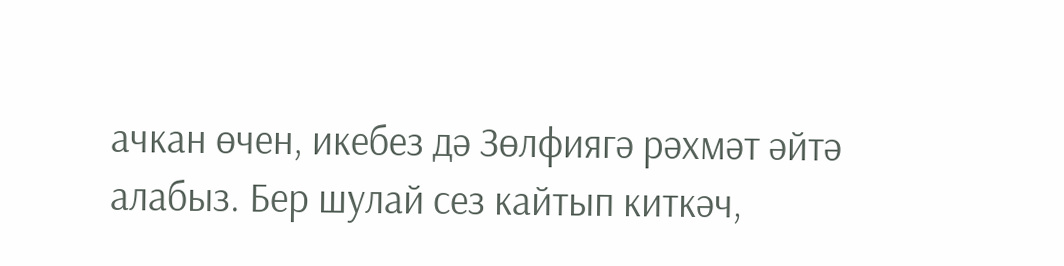ачкан өчен, икебез дә Зөлфиягә рәхмәт әйтә алабыз. Бер шулай сез кайтып киткәч,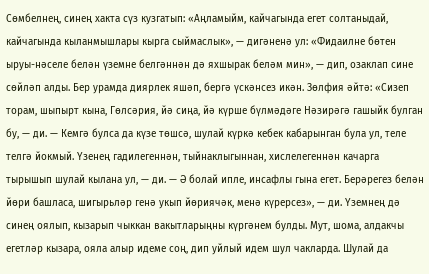Сөмбелнең, синең хакта сүз кузгатып: «Аңламыйм, кайчагында егет солтаныдай, кайчагында кыланмышлары кырга сыймаслык», — дигәненә ул: «Фидаилне бөтен ыруы-нәселе белән үземне белгәннән дә яхшырак беләм мин», — дип, озаклап сине сөйләп алды. Бер урамда диярлек яшәп, бергә үскәнсез икән. Зөлфия әйтә: «Сизеп торам, шыпырт кына, Гөлсәрия, йә сиңа, йә күрше бүлмәдәге Нәзирәгә гашыйк булган бу, — ди. — Кемгә булса да күзе төшсә, шулай күркә кебек кабарынган була ул, теле телгә йокмый. Үзенең гадилегеннән, тыйнаклыгыннан, хислелегеннән качарга тырышып шулай кылана ул, — ди. — Ә болай ипле, инсафлы гына егет. Берәрегез белән йөри башласа, шигырьләр генә укып йөриячәк, менә күрерсез», — ди. Үземнең дә синең оялып, кызарып чыккан вакытларыңны күргәнем булды. Мут, шома, алдакчы егетләр кызара, ояла алыр идеме соң, дип уйлый идем шул чакларда. Шулай да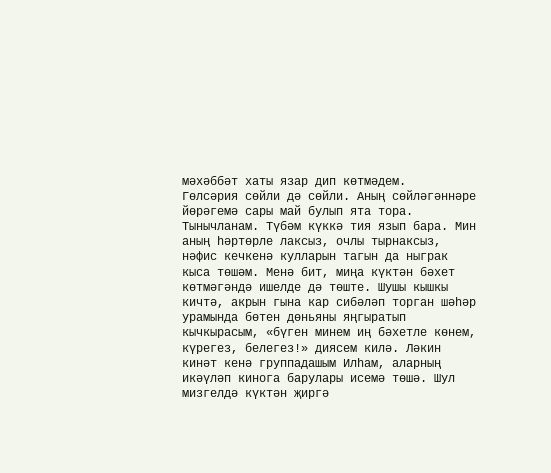мәхәббәт хаты язар дип көтмәдем.
Гөлсәрия сөйли дә сөйли. Аның сөйләгәннәре йөрәгемә сары май булып ята тора. Тынычланам. Түбәм күккә тия язып бара. Мин аның һәртөрле лаксыз, очлы тырнаксыз, нәфис кечкенә кулларын тагын да ныграк кыса төшәм. Менә бит, миңа күктән бәхет көтмәгәндә ишелде дә төште. Шушы кышкы кичтә, акрын гына кар сибәләп торган шәһәр урамында бөтен дөньяны яңгыратып кычкырасым, «бүген минем иң бәхетле көнем, күрегез, белегез!» диясем килә. Ләкин кинәт кенә группадашым Илһам, аларның икәүләп кинога барулары исемә төшә. Шул мизгелдә күктән җиргә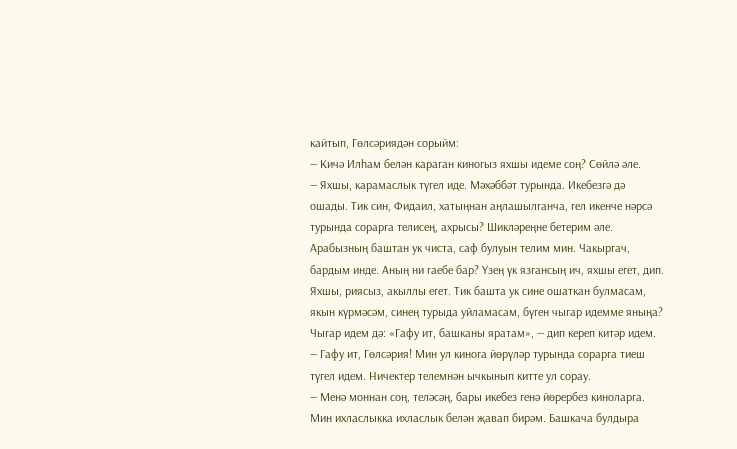кайтып, Гөлсәриядән сорыйм:
— Кичә Илһам белән караган киногыз яхшы идеме соң? Сөйлә әле.
— Яхшы, карамаслык түгел иде. Мәхәббәт турында. Икебезгә дә ошады. Тик син, Фидаил, хатыңнан аңлашылганча, гел икенче нәрсә турында сорарга телисең, ахрысы? Шикләреңне бетерим әле. Арабызның баштан ук чиста, саф булуын телим мин. Чакыргач, бардым инде. Аның ни гаебе бар? Үзең үк язгансың ич, яхшы егет, дип. Яхшы, риясыз, акыллы егет. Тик башта ук сине ошаткан булмасам, якын күрмәсәм, синең турыда уйламасам, бүген чыгар идемме яныңа? Чыгар идем дә: «Гафу ит, башканы яратам», — дип кереп китәр идем.
— Гафу ит, Гөлсәрия! Мин ул кинога йөрүләр турында сорарга тиеш түгел идем. Ничектер телемнән ычкынып китте ул сорау.
— Менә моннан соң, теләсәң, бары икебез генә йөрербез киноларга. Мин ихласлыкка ихласлык белән җавап бирәм. Башкача булдыра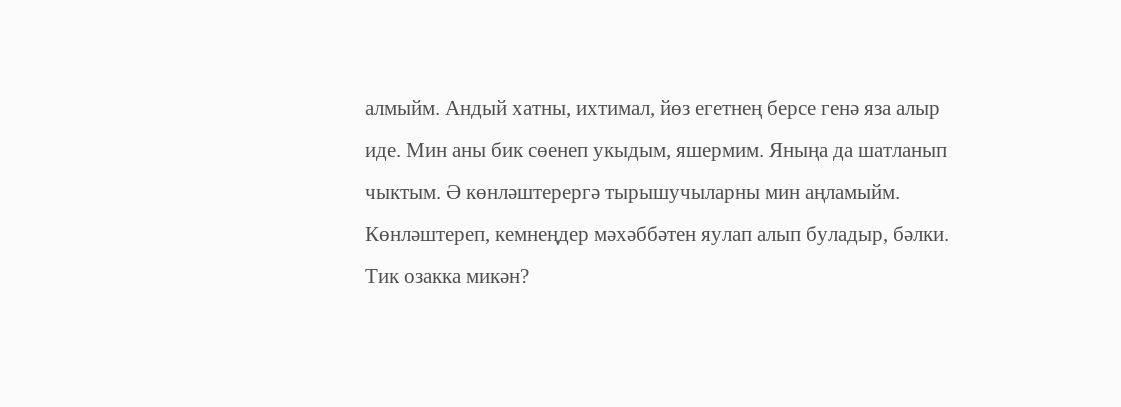алмыйм. Андый хатны, ихтимал, йөз егетнең берсе генә яза алыр иде. Мин аны бик сөенеп укыдым, яшермим. Яныңа да шатланып чыктым. Ә көнләштерергә тырышучыларны мин аңламыйм. Көнләштереп, кемнеңдер мәхәббәтен яулап алып буладыр, бәлки. Тик озакка микән?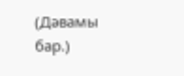(Дәвамы бар.)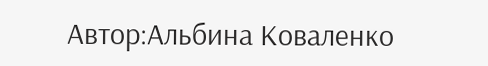Автор:Альбина Коваленко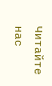Читайте нас